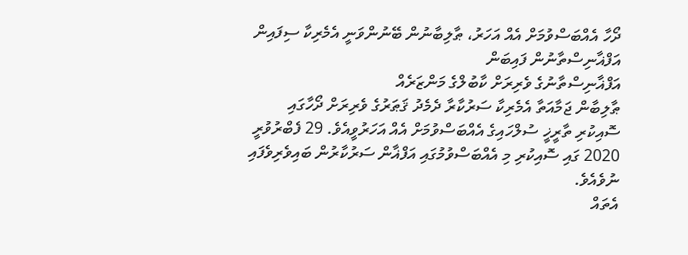ދޯހާ އެއްބަސްވުމަށް އެއް އަހަރު، ޠާލިބާނުން ބޭނުންވަނީ އެމެރިކާ ސިފައިން އަފްޣާނިސްތާނުން ފައިބަން
އަފްޣާނިސްތާނުގެ ވެރިރަށް ކާބުލްގެ މަންޒަރެއް
ޠާލިބާން ޖަމާއަތާ އެމެރިކާ ސަރުކާރާ ދެމެދު ޤަޠަރުގެ ވެރިރަށް ދޯހާގައި ސޮއިކުރި ތާރީޚީ ސުލްހައިގެ އެއްބަސްވުމަށް އެއް އަހަރުވީއެވެ. 29 ފެބްރުވުރީ 2020 ގައި ސޮއިކުރި މި އެއްބަސްވުމުގައި އަފްޣާން ސަރުކާރުން ބައިވެރިވެފައި ނުވެއެވެ.
އެތައް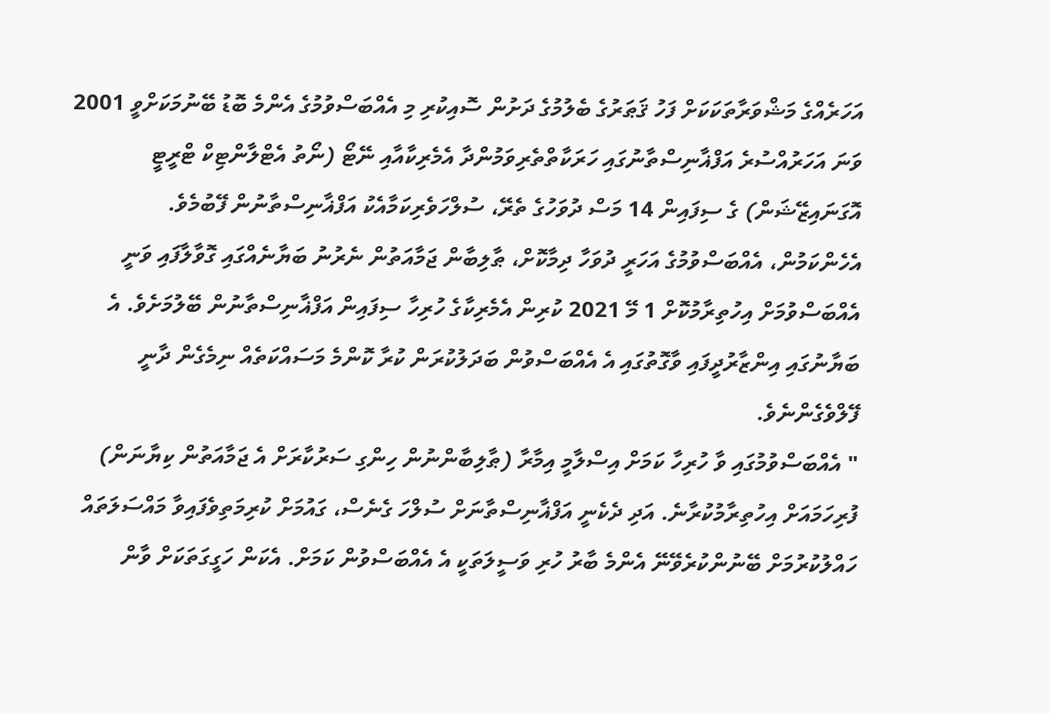އަހަރެއްގެ މަޝްވަރާތަކަކަށް ފަހު ޤަޠަރުގެ ބެލުމުގެ ދަށުން ސޮއިކުރި މި އެއްބަސްވުމުގެ އެންމެ ބޮޑު ބޭނުމަކަށްވީ 2001 ވަނަ އަހަރުއްސުރެ އަފްޣާނިސްތާނުގައި ހަރަކާތްތެރިވަމުންދާ އެމެރިކާއާއި ނޭޓޯ (ނޯތު އެޓްލާންޓިކް ޓްރީޓީ އޮގަނައިޒޭޝަން) ގެ ސިފައިން 14 މަސް ދުވަހުގެ ތެރޭ، ސުލްހަވެރިކަމާއެކު އަފްޣާނިސްތާނުން ފޭބުމެވެ.
އެހެންކަމުން، އެއްބަސްވުމުގެ އަހަރީ ދުވަހާ ދިމާކޮށް، ޠާލިބާން ޖަމާއަތުން ނެރުނު ބަޔާނެއްގައި ގޮވާލާފައި ވަނީ އެއްބަސްވުމަށް އިހުތިރާމުކޮށް 1 މޭ 2021 ކުރިން އެމެރިކާގެ ހުރިހާ ސިފައިން އަފްޣާނިސްތާނުން ބޭލުމަށެވެ. އެ ބަޔާނުގައި އިންޒާރުދީފައި ވާގޮތުގައި އެ އެއްބަސްވުން ބަދަލުކުރަން ކުރާ ކޮންމެ މަސައްކަތެއް ނިމެގެން ދާނީ ފޭލްވެގެންނެވެ.
" އެއްބަސްވުމުގައި ވާ ހުރިހާ ކަމަށް އިސްލާމީ އިމާރާ (ޠާލިބާންނުން ހިންގި ސަރުކާރަށް އެ ޖަމާއަތުން ކިޔާނަން) ފުރިހަމައަށް އިހުތިރާމުކުރާނެ. އަދި ދެކެނީ އަފްޣާނިސްތާނަށް ސުލްހަ ގެނެސް، ގައުމަށް ކުރިމަތިވެފައިވާ މައްސަލަތައް ހައްލުކުރުމަށް ބޭނުންކުރެވޭނޭ އެންމެ ބާރު ހުރި ވަސީލަތަކީ އެ އެއްބަސްވުން ކަމަށް. އެކަން ހަގީގަތަކަށް ވާން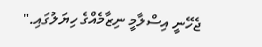ޖެހޭނީ އިސްލާމީ ނިޒާމެއްގެ ހިޔަލުގައި."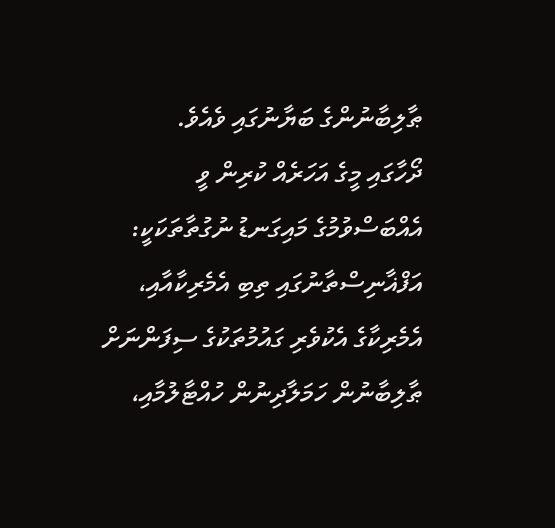ޠާލިބާނުންގެ ބަޔާނުގައި ވެއެވެ.
ދޯހާގައި މީގެ އަހަރެއް ކުރިން ވީ އެއްބަސްވުމުގެ މައިގަނޑު ނުގުތާތަކަކީ: އަފްޣާނިސްތާނުގައި ތިބި އެމެރިކާއާއި، އެމެރިކާގެ އެކުވެރި ގައުމުތަކުގެ ސިފަންނަށް ޠާލިބާނުން ހަމަލާދިނުން ހުއްޓާލުމާއި،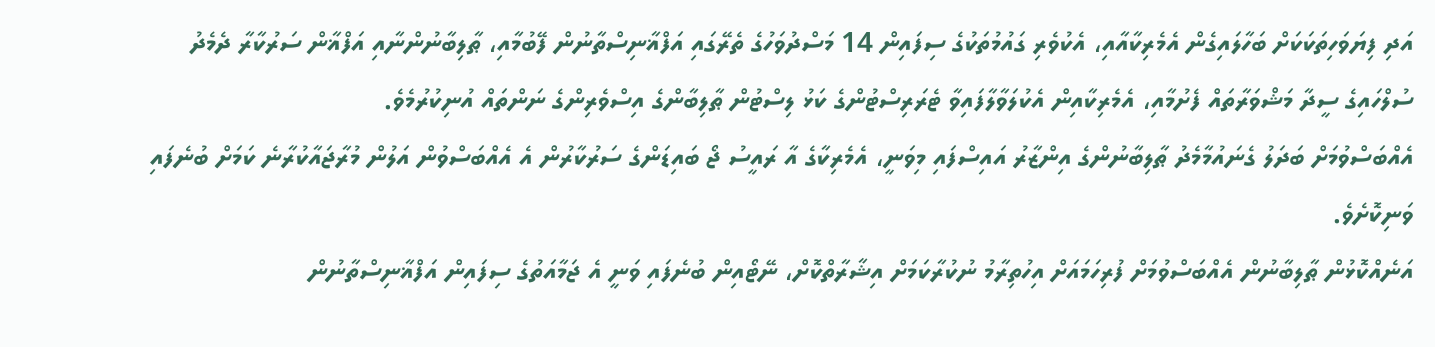އަދި ފިޔަވަހިތަކަކަށް ބަހާލައިގެން އެމެރިކާއާއި، އެކުވެރި ގައުމުތަކުގެ ސިފައިން 14 މަސްދުވަހުގެ ތެރޭގައި އަފްޣާނިސްތާނުން ފޭބުމާއި، ޠާލިބާނުންނާއި އަފްޣާން ސަރުކާރާ ދެމެދު ސުލްހައިގެ ސީދާ މަޝްވަރާތައް ފެށުމާއި، އެމެރިކާއިން އެކުލަވާލާފައިވާ ޓެރަރިސްޓުންގެ ކަޅު ލިސްޓުން ޠާލިބާންގެ އިސްވެރިންގެ ނަންތައް އުނިކުރުމެވެ.
އެއްބަސްވުމަށް ބަދަލު ގެނައުމާމެދު ޠާލިބާނުންގެ އިންޒާރު އައިސްފައި މިވަނީ، އެމެރިކާގެ އާ ރައީސު ޖޯ ބައިޑަންގެ ސަރުކާރުން އެ އެއްބަސްވުން އަލުން މުރާޖައާކުރާނެ ކަމަށް ބުނެފައި ވަނިކޮށެވެ.
އަނެއްކޮޅުން ޠާލިބާނުން އެއްބަސްވުމަށް ފުރިހަމައަށް އިހުތިރާމު ނުކުރާކަމަށް އިޝާރާތްކޮށް، ނޭޓޯއިން ބުނެފައި ވަނީ އެ ޖަމާއަތުގެ ސިފައިން އަފްޣާނިސްތާނުން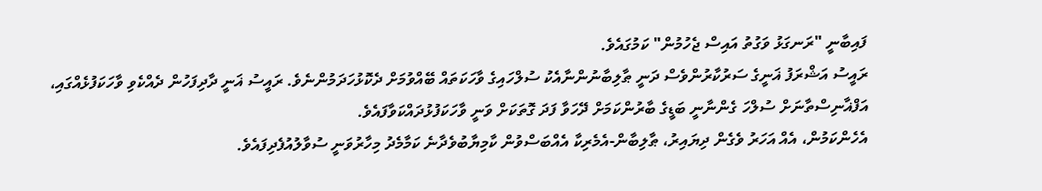ފައިބާނީ "ރަނގަޅު ވަގުތު އައިސް ޖެހުމުން" ކަމުގައެވެ.
ރައީސު އަޝްރަފު ޣަނީގެ ސަރުކާރުންވެސް ދަނީ ޠާލިބާނުންނާއެކު ސުލްހައިގެ ވާހަކަތައް ބޭއްވުމަށް ދެކޮޅުހަދަމުންނެވެ. ރައީސު ޣަނީ ދާދިފަހުން ދެއްކެވި ވާހަކަފުޅެއްގައި، އަފްޣާނިސްތާނަށް ސުލްހަ ގެންނާނީ ބަޑީގެ ބާރުންކަމަށް ދޭހަވާ ފަދަ ގޮތަކަށް ވަނީ ވާހަކަފުޅުދައްކަވާފައެވެ.
އެހެންކަމުން، އެއް އަހަރު ވެގެން ދިޔައިރު، ޠާލިބާން-އެމެރިކާ އެއްބަސްވުން ކާމިޔާބުވެދާނެ ކަމާމެދު މިހާރުވަނީ ސުވާލުއުފެދިފައެވެ.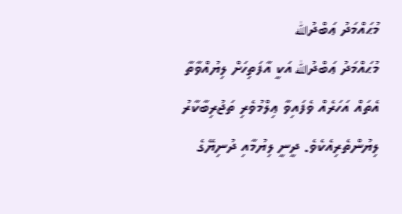މުޙައްމަދު ޢަބްދުالله
މުޙައްމަދު ޢަބްދުالله އަކީ އާފަތިހަށް ލިޔުއްވާތާ އެތައް އަހަރެއް ވެފައިވާ ޢިލްމުވެރި ތަޖުރިބާކާރު ލިޔުންތެރިއެކެވެ. ދީނީ ލިޔުމާއި ދުނިޔޭގެ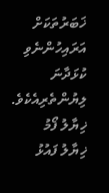ޚަބަރުތަކަށް އަރައިހުންނެވި ކުޅަދާނަ ލިޔުންތެރިއެކެވެ.
ޚިޔާލު ފޯމު
ޚިޔާލު ފައުޅު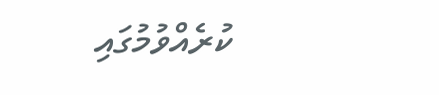ކުރެއްވުމުގައި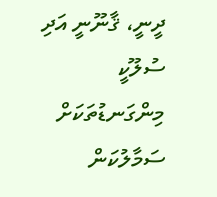ދީނީ، ޤާނޫނީ އަދި ސުލޫކީ މިންގަނޑުތަކަށް ސަމާލުކަން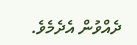ދެއްވުން އެދެމެވެ.